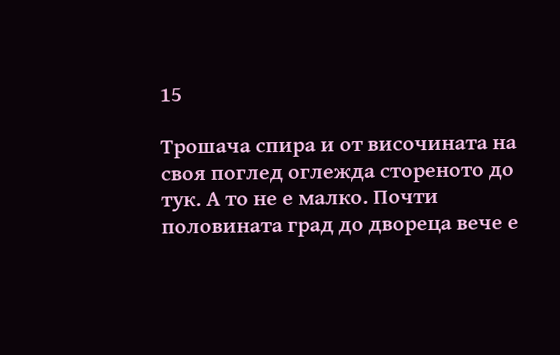15

Трошача спира и от височината на своя поглед оглежда стореното до тук. А то не е малко. Почти половината град до двореца вече е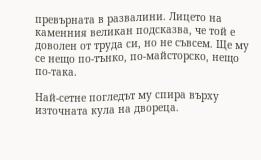превърната в развалини. Лицето на каменния великан подсказва, че той е доволен от труда си, но не съвсем. Ще му се нещо по-тънко, по-майсторско, нещо по-така.

Най-сетне погледът му спира върху източната кула на двореца.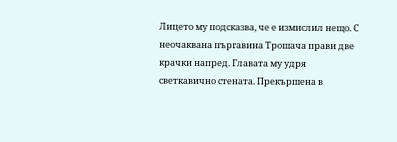Лицето му подсказва, че е измислил нещо. С неочаквана пъргавина Трошача прави две крачки напред. Главата му удря светкавично стената. Прекършена в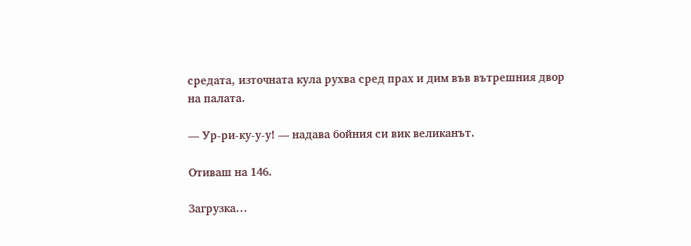средата, източната кула рухва сред прах и дим във вътрешния двор на палата.

— Ур-ри-ку-у-у! — надава бойния си вик великанът.

Отиваш на 146.

Загрузка...